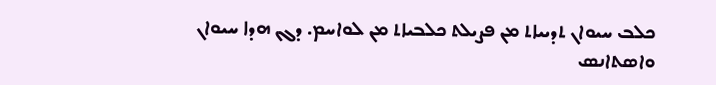ܟܠܒ ܚܝܘܐܢ ܬܕܝܝܐܬ ܡܢ ܦܨܝܠܬ ܟܠܒܝܐܬ ܡܢ ܠܘܐܚܡ. ܕܓܢ ܗܕܐ ܚܝܘܐܢ ܘܐܣܬܐܢܣ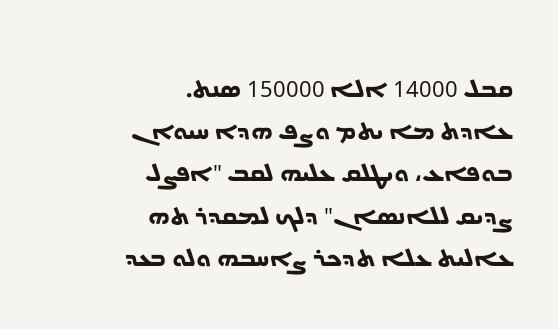ܩܒܠ 14000 ܐܠܐ 150000 ܣܢܬ. ܥܐܕܬ ܡܐ ܝܬܡ ܘܨܦ ܗܕܐ ܚܝܘܐܢ ܒܘܦܐܥ، ܘܝܛܠܩ ܥܠܝܗ ܠܩܒ "ܐܦܨܠ ܨܕܝܩ ܠܠܐܢܣܐܢ" ܕܠܟ ܠܡܩܕܪ ܬܗ ܥܐܠܝܬ ܥܠܐ ܬܕܟܪ ܨܐܚܒܗ ܘܠܘ ܒܥܕ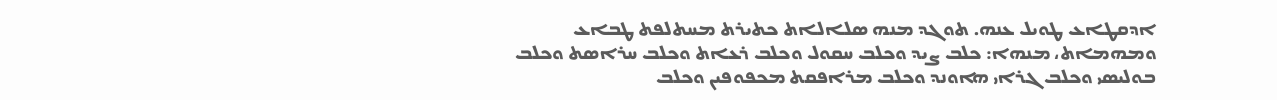ܐܕܩܛܐܥ ܛܘܝܠ ܥܢܗ. ܬܘܓܕ ܡܢܗ ܣܠܐܠܐܬ ܟܬܝܪܬ ܡܚܬܠܦܬ ܛܒܐܥ ܘܡܗܡܐܬ، ܡܢܗܐ: ܟܠܒ ܨܝܕ ܘܟܠܒ ܚܩܘܠ ܘܟܠܒ ܪܥܐܬ ܘܟܠܒ ܚܪܐܣܬ ܘܟܠܒ ܒܘܠܝܣܝ ܘܟܠܒ ܓܪܐܝ ܗܐܘܢܕ ܘܟܠܒ ܡܪܐܦܩܬ ܡܟܦܘܦܝܢ ܘܟܠܒ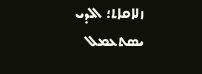ܙܠܐܩܐܬ؛ ܐܠܕܝ ܝܣܬܥܡܠ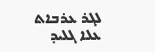ܠܓܪ ܥܪܒܐܬ ܥܠܐ ܓܠܝܕ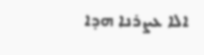ܐܠܐ ܥܨܪܢܐ ܗܕܐ